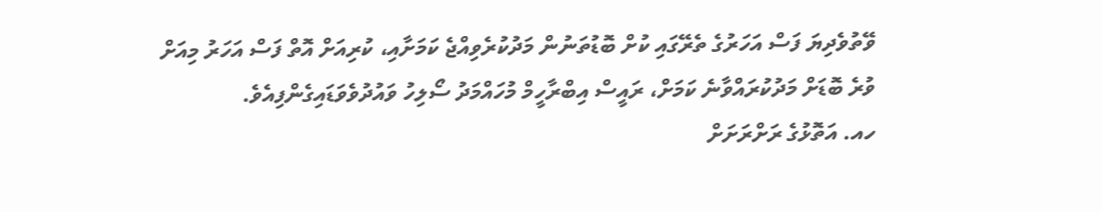ވޭތުވެދިޔަ ފަސް އަހަރުގެ ތެރޭގައި ކުށް ބޮޑުތަނުން މަދުކުރެވިއްޖެ ކަމަށާއި، ކުރިއަށް އޮތް ފަސް އަހަރު މިއަށް ވުރެ ބޮޑަށް މަދުކުރައްވާނެ ކަމަށް، ރައީސް އިބްރާހީމް މުހައްމަދު ސޯލިހު ވައުދުވެވަޑައިގެންފިއެވެ.
ހއ. އަތޮޅުގެ ރަށްރަށަށް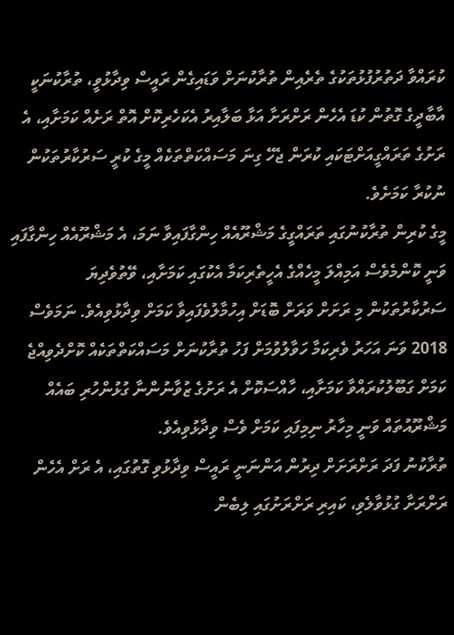ކުރައްވާ ދަތުރުފުޅުތަކުގެ ތެރެއިން ތުރާކުނަށް ވަޑައިގެން ރައީސް ވިދާޅުވީ، ތުރާކުނަކީ އާބާދީގެ ގޮތުން ކުޑަ އެހެން ރަށްރަށާ އަޅާ ބަލާއިރު އެކަހެރިކޮށް އޮތް ރަށެއް ކަމަށާއި، އެ ރަށުގެ ތަރައްގީއަށްޓަކައި ކުރަން ޖެހޭ ގިނަ މަސައްކަތްތަކެއް މީގެ ކުރީ ސަރުކާރުތަކުން ނުކުރާ ކަމަށެވެ.
މީގެ ކުރިން ތުރާކުނުގައި ތަރައްގީގެ މަޝްރޫއެއް ހިންގާފައިވާ ނަމަ، އެ މަޝްރޫއެއް ހިންގާފައި ވަނީ ކޮންމެވެސް އަމިއްލަ މީހެއްގެ އެހީތެރިކަމާ އެކުގައި ކަމަށާއި، ވޭތުވެދިޔަ ސަރުކާރުތަކުން މި ރަށަށް ވަރަށް ބޮޑަށް އިހުމާލުވެފައިވާ ކަމަށް ވިދާޅުވިއެވެ. ނަމަވެސް 2018 ވަނަ އަހަރު ވެރިކަމާ ހަވާލުވުމަށް ފަހު ތުރާކުނަށް މަސައްކަތްތަކެއް ކޮށްދެވިއްޖެ ކަމަށް ގަބޫލުކުރައްވާ ކަމަށާއި، ހާއްސަކޮށް އެ ރަށުގެ ޒުވާނުންނާ ގުޅުންހުރި ބައެއް މަޝްރޫއުތައް ވަނީ މިހާރު ނިމިފައި ކަމަށް ވެސް ވިދާޅުވިއެވެ.
ތުރާކުނު ފަދަ ރަށްރަށަށް ދިރުން އަންނަނީ ރައީސް ވިދާޅުވި ގޮތުގައި، އެ ރަށް އެހެން ރަށްރަށާ ގުޅުވާލެވި، ކައިރި ރަށްރަށުގައި ލިބެން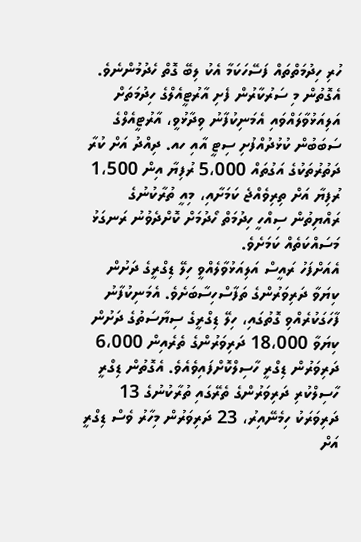ހުރި ހިދުމަތްތައް ފަސޭހަކަމާ އެކު ލިބޭ ގޮތް ހެދުމުންނެވެ. އެގޮތުން މި ސަރުކާރުން ފެށި އާރުޓީއެލްގެ ހިދުމަތަށް އަލިއަޅުވާލައްވައި އެމަނިކުފާނު ވިދާޅުވީ، އާރުޓީއެލްގެ ސަބަބުން ކުޅުދުއްފުށި ސިޓީ އާއި ހއ. ދިއްދު އަށް ކުރާ ދަތުރުތަކުގެ އަގުތައް 5،000 ރުފިޔާ އިން 1،500 ރުފިޔާ އަށް ތިރިވެއްޖެ ކަމަށާއި، މިއީ ތުރާކުނުގެ ރައްޔިތުން ސިއްހީ ހިދުމަތް ހޯދުމަށް ކޮށްދެވުނު ރަނގަޅު މަސައްކަތެއް ކަމަށެވެ.
އެއަށްފަހު ރައީސް އަލިއަޅުވާލެއްވީ ހިލޭ ޑިގްރީގެ ދަށުން ކިޔަވާ ދަރިވަރުންގެ ތަފާސްހިސާބަށެވެ. އެމަނިކުފާނު ފާހަގަކުރެއްވި ގޮތުގައި، ހިލޭ ޑިގްރީގެ ސިޔާސަތުގެ ދަށުން ކިޔަވާ 18،000 ދަރިވަރުންގެ ތެރެއިން 6،000 ދަރިވަރުން ޑިގްރީ ހާސިލްކޮށްފައިވެއެވެ. އެގޮތުން ޑިގްރީ ހާސިލްކުރި ދަރިވަރުންގެ ތެރޭގައި ތުރާކުނުގެ 13 ދަރިވަރަކު ހިމެނޭއިރު، 23 ދަރިވަރުން މިހާރު ވެސް ޑިގްރީ އަށް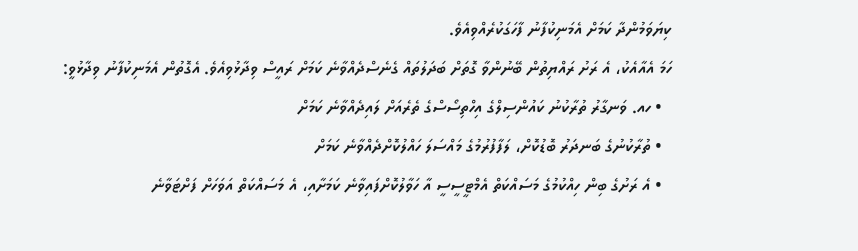ކިޔަވަމުންދާ ކަމަށް އެމަނިކުފާނު ފާހަގަކުރެއްވިއެވެ.
ހަމަ އެއާއެކު، އެ ރަށު ރައްޔިތުން ބޭނުންވާ ގޮތަށް ބަދަލުތައް ގެނެސްދެއްވާނެ ކަމަށް ރައީސް ވިދާޅުވިއެވެ. އެގޮތުން އެމަނިކުފާނު ވިދާޅުވީ:
  • ހއ. ވަނގާރު ތުރާކުނު ކައުންސިލްގެ އިހްތިސޯސްގެ ތެރެއަށް ލައިދެއްވާނެ ކަމަށް
  • ތުރާކުނުގެ ބަނދަރު ބޮޑުކޮށް، ލަފާފުރުމުގެ މައްސަލަ ހައްލުކޮށްދެއްވާނެ ކަމަށް
  • އެ ރަށުގެ ބިން ހިއްކުމުގެ މަސައްކަތް އެމްޓީސީސީ އާ ހަވާލުކޮށްފައިވާނެ ކަމަށާއި، އެ މަސައްކަތް އަވަހަށް ފަށްޓަވާނެ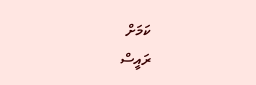ކަމަށް
ރައީސް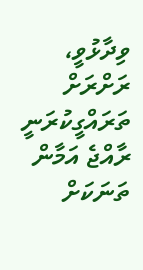ވިދާޅުވީ، ރަށްރަށް ތަރައްގީކުރަނީ ރާއްޖެ އަމާން ތަނަކަށް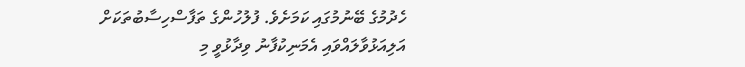ހެދުމުގެ ބޭނުމުގައި ކަމަށެވެ. ފުލުހުންގެ ތަފާސްހިސާބުތަކަށް އަލިއަޅުވާލައްވައި އެމަނިކުފާނު ވިދާޅުވީ މި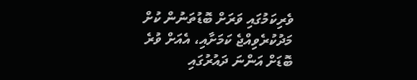ވެރިކަމުގައި ވަރަށް ބޮޑުތަނުން ކުށް މަދުކުރެވިއްޖެ ކަމަށާއި، އެއަށް ވުރެ ބޮޑަށް އަންނަ ދައުރުގައި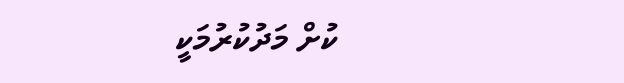ކުށް މަދުކުރުމަކީ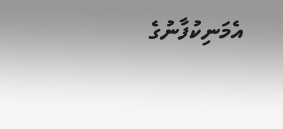އެމަނިކުފާނުގެ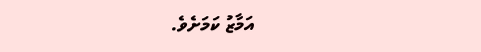އަމާޒު ކަމަށެވެ.